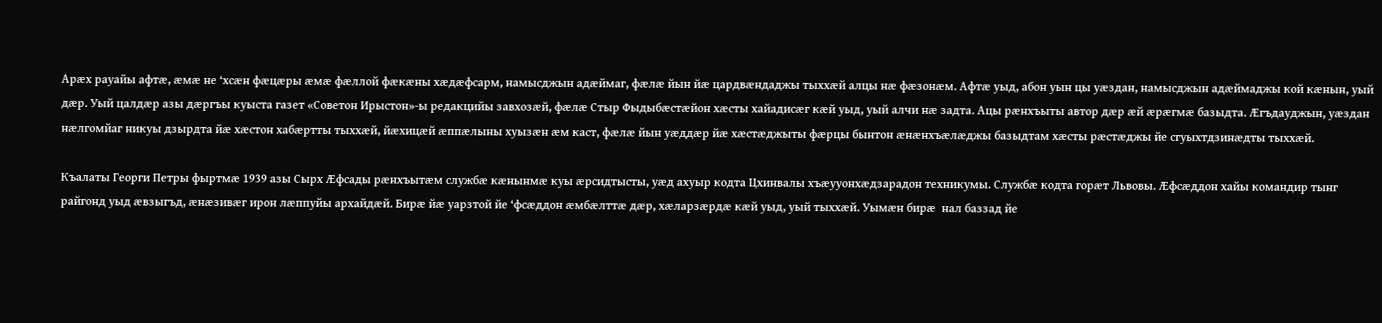Арæх рауайы афтæ, æмæ не ‘хсæн фæцæры æмæ фæллой фæкæны хæдæфсарм, намысджын адæймаг, фæлæ йын йæ цардвæндаджы тыххæй алцы нæ фæзонæм. Афтæ уыд, абон уын цы уæздан, намысджын адæймаджы кой кæнын, уый дæр. Уый цалдæр азы дæргъы куыста газет «Советон Ирыстон»-ы редакцийы завхозæй, фæлæ Стыр Фыдыбæстæйон хæсты хайадисæг кæй уыд, уый алчи нæ задта. Ацы рæнхъыты автор дæр æй æрæгмæ базыдта. Æгъдауджын, уæздан нæлгомйаг никуы дзырдта йæ хæстон хабæртты тыххæй, йæхицæй æппæлыны хуызæн æм каст, фæлæ йын уæддæр йæ хæстæджыты фæрцы бынтон æнæнхъæлæджы базыдтам хæсты рæстæджы йе сгуыхтдзинæдты тыххæй.

Къалаты Георги Петры фыртмæ 1939 азы Сырх Æфсады рæнхъытæм службæ кæнынмæ куы æрсидтысты, уæд ахуыр кодта Цхинвалы хъæууонхæдзарадон техникумы. Службæ кодта горæт Львовы. Æфсæддон хайы командир тынг райгонд уыд æвзыгъд, æнæзивæг ирон лæппуйы архайдæй. Бирæ йæ уарзтой йе ‘фсæддон æмбæлттæ дæр, хæларзæрдæ кæй уыд, уый тыххæй. Уымæн бирæ  нал баззад йе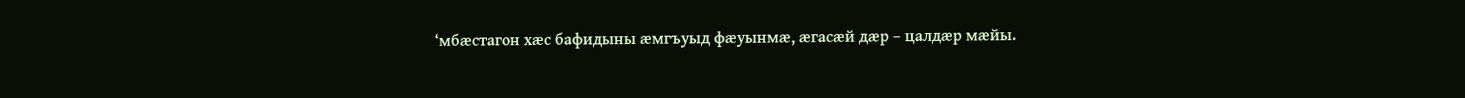‘мбæстагон хæс бафидыны æмгъуыд фæуынмæ, æгасæй дæр – цалдæр мæйы.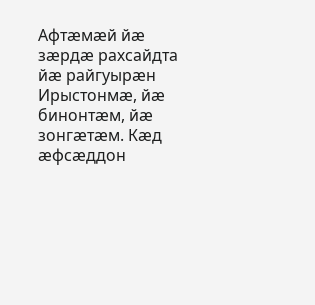Афтæмæй йæ зæрдæ рахсайдта йæ райгуырæн Ирыстонмæ, йæ бинонтæм, йæ зонгæтæм. Кæд æфсæддон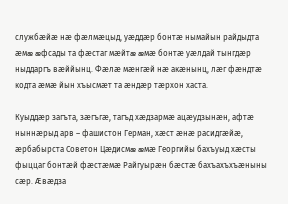службæйæ нæ фæлмæцыд, уæддæр бонтæ нымайын райдыдта æмæ æфсады та фæстаг мæйтæ æмæ бонтæ уæлдай тынгдæр ныддаргъ вæййынц. Фæлæ мæнгæй нæ акæнынц, лæг фæндтæ кодта æмæ йын хъысмæт та æндæр тæрхон хаста.

Куыддæр загъта, зæгъгæ, тагъд хæдзармæ ацæудзынæн, афтæ ныннæрыд арв – фашистон Герман, хæст æнæ расидгæйæ, æрбабырста Советон Цæдисмæ æмæ Георгийы бахъуыд хæсты фыццаг бонтæй фæстæмæ Райгуырæн бæстæ бахъахъхъæныны сæр. Æвæдза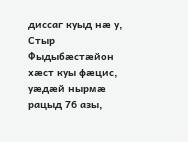диссаг куыд нæ у, Стыр Фыдыбæстæйон хæст куы фæцис, уæдæй нырмæ рацыд 76 азы,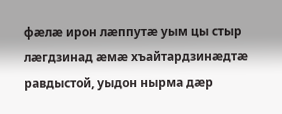фæлæ ирон лæппутæ уым цы стыр лæгдзинад æмæ хъайтардзинæдтæ равдыстой, уыдон нырма дæр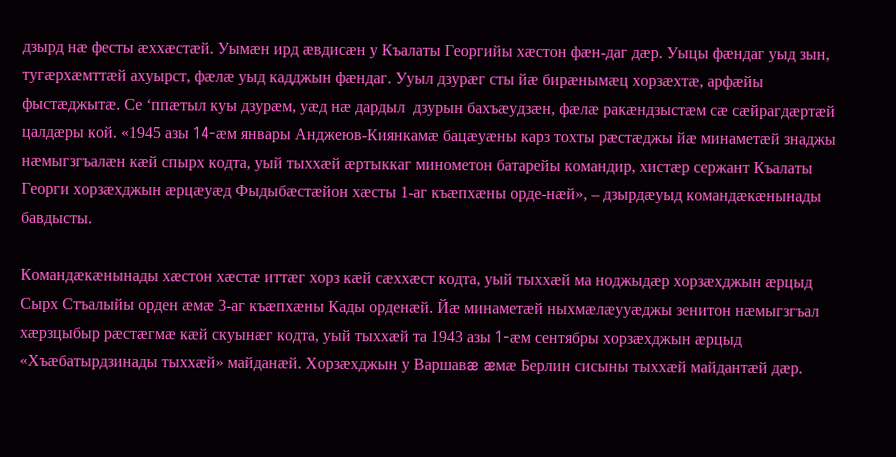дзырд нæ фесты æххæстæй. Уымæн ирд æвдисæн у Къалаты Георгийы хæстон фæн-даг дæр. Уыцы фæндаг уыд зын, тугæрхæмттæй ахуырст, фæлæ уыд кадджын фæндаг. Ууыл дзурæг сты йæ бирæнымæц хорзæхтæ, арфæйы фыстæджытæ. Се ‘ппæтыл куы дзурæм, уæд нæ дардыл  дзурын бахъæудзæн, фæлæ ракæндзыстæм сæ сæйрагдæртæй цалдæры кой. «1945 азы 14-æм январы Анджеюв-Киянкамæ бацæуæны карз тохты рæстæджы йæ минаметæй знаджы нæмыгзгъалæн кæй спырх кодта, уый тыххæй æртыккаг минометон батарейы командир, хистæр сержант Къалаты Георги хорзæхджын æрцæуæд Фыдыбæстæйон хæсты 1-аг къæпхæны орде-нæй», – дзырдæуыд командæкæнынады бавдысты.

Командæкæнынады хæстон хæстæ иттæг хорз кæй сæххæст кодта, уый тыххæй ма ноджыдæр хорзæхджын æрцыд Сырх Стъалыйы орден æмæ 3-аг къæпхæны Кады орденæй. Йæ минаметæй ныхмæлæууæджы зенитон нæмыгзгъал хæрзцыбыр рæстæгмæ кæй скуынæг кодта, уый тыххæй та 1943 азы 1-æм сентябры хорзæхджын æрцыд «Хъæбатырдзинады тыххæй» майданæй. Хорзæхджын у Варшавæ æмæ Берлин сисыны тыххæй майдантæй дæр.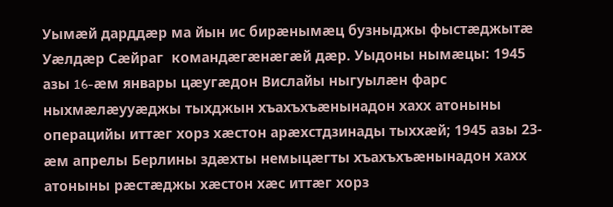Уымæй дарддæр ма йын ис бирæнымæц бузныджы фыстæджытæ Уæлдæр Сæйраг  командæгæнæгæй дæр. Уыдоны нымæцы: 1945 азы 16-æм январы цæугæдон Вислайы ныгуылæн фарс ныхмæлæууæджы тыхджын хъахъхъæнынадон хахх атоныны операцийы иттæг хорз хæстон арæхстдзинады тыххæй; 1945 азы 23-æм апрелы Берлины здæхты немыцæгты хъахъхъæнынадон хахх атоныны рæстæджы хæстон хæс иттæг хорз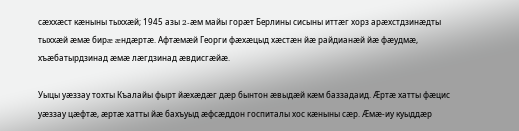сæххæст кæныны тыххæй; 1945 азы 2-æм майы горæт Берлины сисыны иттæг хорз арæхстдзинæдты тыххæй æмæ бирæ æндæртæ. Афтæмæй Георги фæхæцыд хæстæн йæ райдианæй йæ фæудмæ, хъæбатырдзинад æмæ лæгдзинад æвдисгæйæ.

Уыцы уæззау тохты Къалайы фырт йæхæдæг дæр бынтон æвыдæй кæм баззадаид. Æртæ хатты фæцис уæззау цæфтæ, æртæ хатты йæ бахъуыд æфсæддон госпиталы хос кæныны сæр. Æмæ-иу куыддæр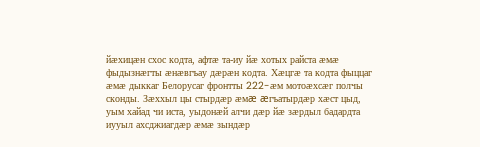йæхицæн схос кодта, афтæ та-иу йæ хотых райста æмæ фыдызнæгты æнæвгъау дæрæн кодта. Хæцгæ та кодта фыццаг æмæ дыккаг Белорусаг фронтты 222-æм мотоæхсæг полчы сконды. Зæххыл цы стырдæр æмæ æгъатырдæр хæст цыд, уым хайад чи иста, уыдонæй алчи дæр йæ зæрдыл бадардта иууыл ахсджиагдæр æмæ зындæр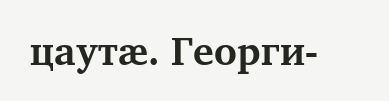цаутæ. Георги-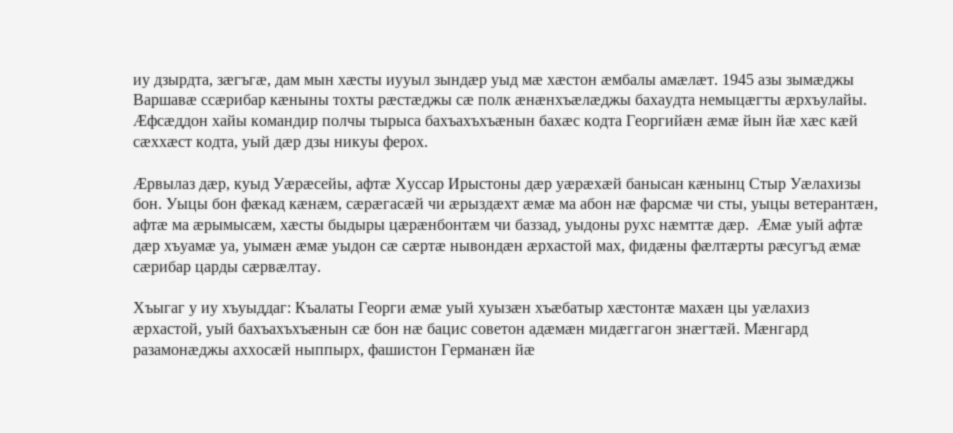иу дзырдта, зæгъгæ, дам мын хæсты иууыл зындæр уыд мæ хæстон æмбалы амæлæт. 1945 азы зымæджы Варшавæ ссæрибар кæныны тохты рæстæджы сæ полк æнæнхъæлæджы бахаудта немыцæгты æрхъулайы. Æфсæддон хайы командир полчы тырыса бахъахъхъæнын бахæс кодта Георгийæн æмæ йын йæ хæс кæй сæххæст кодта, уый дæр дзы никуы ферох.

Æрвылаз дæр, куыд Уæрæсейы, афтæ Хуссар Ирыстоны дæр уæрæхæй банысан кæнынц Стыр Уæлахизы бон. Уыцы бон фæкад кæнæм, сæрæгасæй чи æрыздæхт æмæ ма абон нæ фарсмæ чи сты, уыцы ветерантæн, афтæ ма æрымысæм, хæсты быдыры цæрæнбонтæм чи баззад, уыдоны рухс нæмттæ дæр.  Æмæ уый афтæ дæр хъуамæ уа, уымæн æмæ уыдон сæ сæртæ нывондæн æрхастой мах, фидæны фæлтæрты рæсугъд æмæ сæрибар царды сæрвæлтау.

Хъыгаг у иу хъуыддаг: Къалаты Георги æмæ уый хуызæн хъæбатыр хæстонтæ махæн цы уæлахиз æрхастой, уый бахъахъхъæнын сæ бон нæ бацис советон адæмæн мидæггагон знæгтæй. Мæнгард разамонæджы аххосæй ныппырх, фашистон Германæн йæ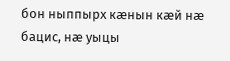бон ныппырх кæнын кæй нæ бацис, нæ уыцы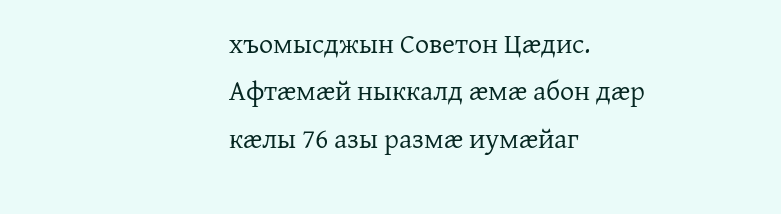хъомысджын Советон Цæдис. Афтæмæй ныккалд æмæ абон дæр кæлы 76 азы размæ иумæйаг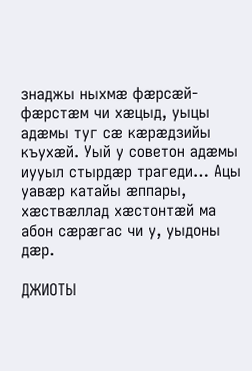знаджы ныхмæ фæрсæй-фæрстæм чи хæцыд, уыцы адæмы туг сæ кæрæдзийы къухæй. Уый у советон адæмы иууыл стырдæр трагеди… Ацы уавæр катайы æппары, хæствæллад хæстонтæй ма абон сæрæгас чи у, уыдоны дæр.

ДЖИОТЫ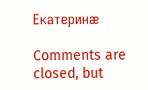Екатеринæ

Comments are closed, but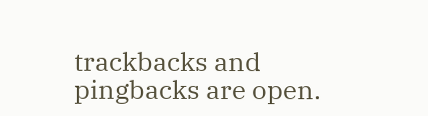trackbacks and pingbacks are open.